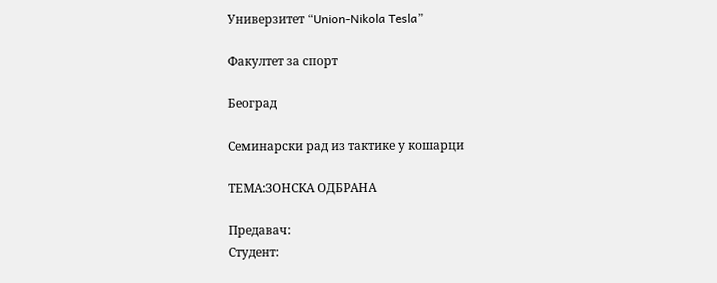Универзитет “Union-Nikola Tesla”

Факултет за спорт

Београд

Семинарски рад из тактике у кошарци

ТЕМА:ЗОНСКА ОДБРАНА

Предавач:
Студент: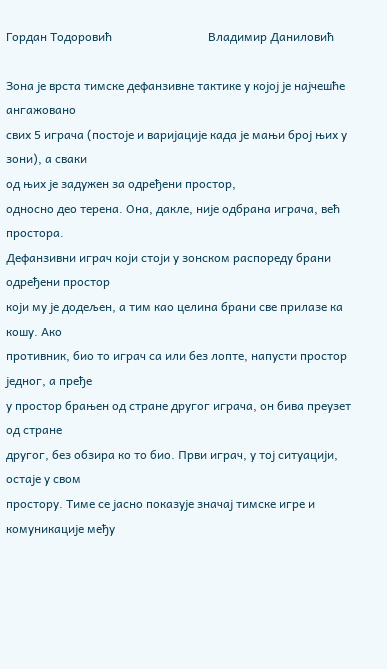Гордан Тодоровић                                Владимир Даниловић

Зона је врста тимске дефанзивне тактике у којој је најчешће ангажовано
свих 5 играча (постоје и варијације када је мањи број њих у зони), а сваки
од њих је задужен за одређени простор,
односно део терена. Она, дакле, није одбрана играча, већ простора.
Дефанзивни играч који стоји у зонском распореду брани одређени простор
који му је додељен, а тим као целина брани све прилазе ка кошу. Ако
противник, био то играч са или без лопте, напусти простор једног, а пређе
у простор брањен од стране другог играча, он бива преузет од стране
другог, без обзира ко то био. Први играч, у тој ситуацији, остаје у свом
простору. Тиме се јасно показује значај тимске игре и комуникације међу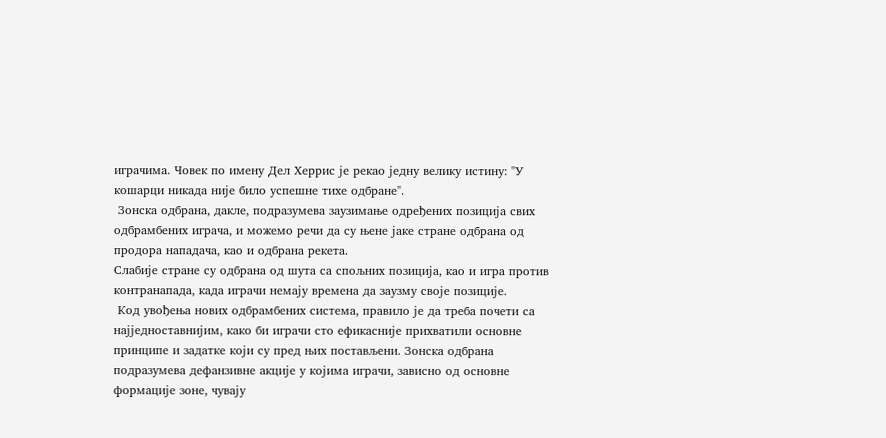играчима. Човек по имену Дел Херрис је рекао једну велику истину: "У
кошарци никада није било успешне тихе одбране".
 Зонска одбрана, дакле, подразумева заузимање одређених позиција свих
одбрамбених играча, и можемо речи да су њене јаке стране одбрана од
продора нападача, као и одбрана рекета.
Слабије стране су одбрана од шута са спољних позиција, као и игра против
контранапада, када играчи немају времена да заузму своје позиције.
 Код увођења нових одбрамбених система, правило је да треба почети са
најједноставнијим, како би играчи сто ефикасније прихватили основне
принципе и задатке који су пред њих постављени. Зонска одбрана
подразумева дефанзивне акције у којима играчи, зависно од основне
формације зоне, чувају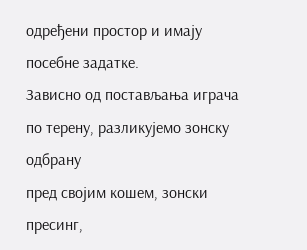одређени простор и имају посебне задатке.
Зависно од постављања играча по терену, разликујемо зонску одбрану
пред својим кошем, зонски пресинг,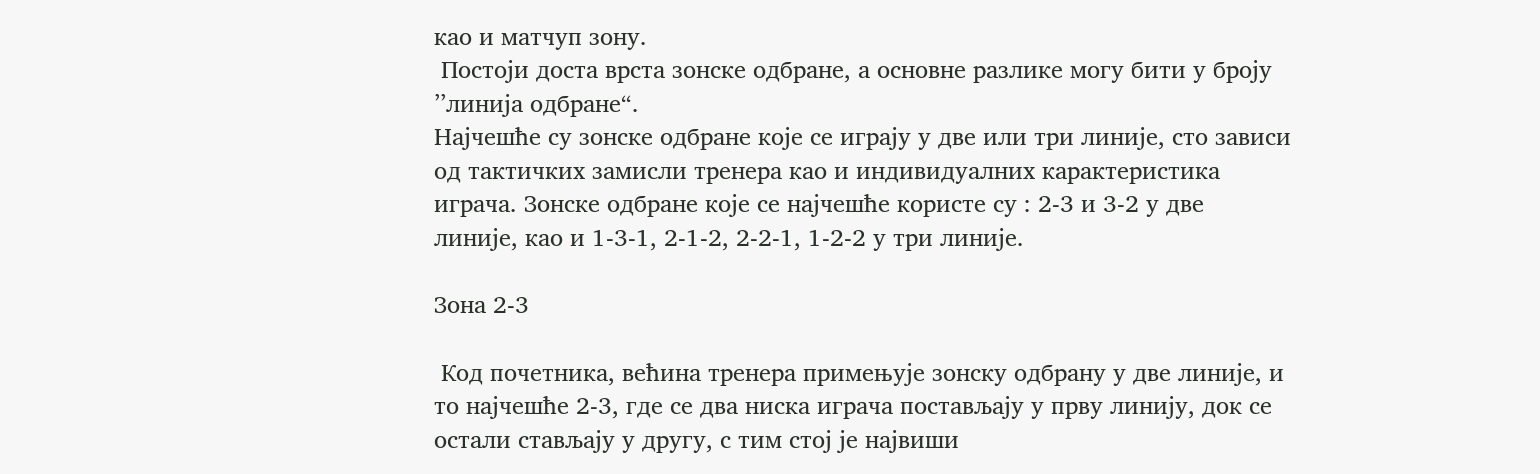као и матчуп зону.
 Постоји доста врста зонске одбране, а основне разлике могу бити у броју
’’линија одбране“.
Најчешће су зонске одбране које се играју у две или три линије, сто зависи
од тактичких замисли тренера као и индивидуалних карактеристика
играча. Зонске одбране које се најчешће користе су : 2-3 и 3-2 у две
линије, као и 1-3-1, 2-1-2, 2-2-1, 1-2-2 у три линије.

Зона 2-3

 Код почетника, већина тренера примењује зонску одбрану у две линије, и
то најчешће 2-3, где се два ниска играча постављају у прву линију, док се
остали стављају у другу, с тим стој је највиши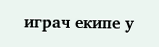играч екипе у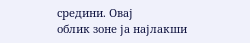средини. Овај
облик зоне ја најлакши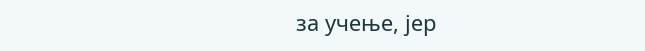за учење, јер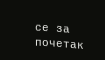се за почетак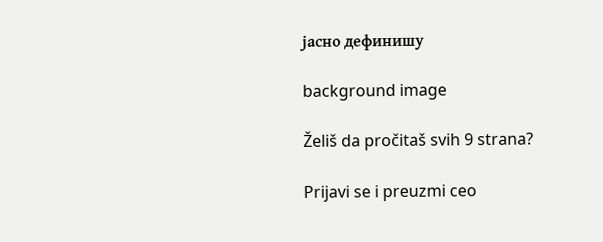јасно дефинишу

background image

Želiš da pročitaš svih 9 strana?

Prijavi se i preuzmi ceo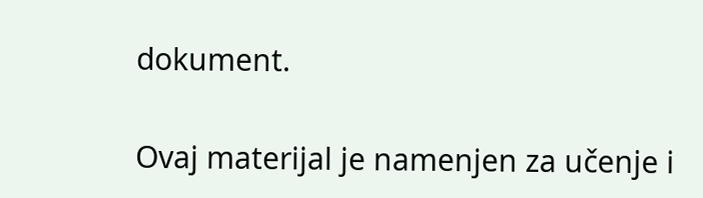dokument.

Ovaj materijal je namenjen za učenje i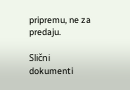pripremu, ne za predaju.

Slični dokumenti